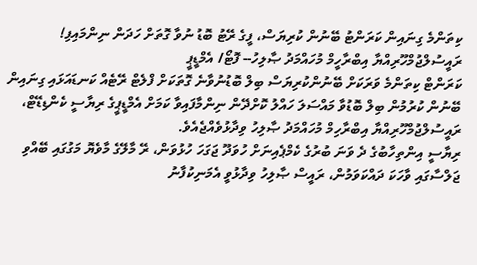ކިތަންމެ ގިނައިން ކަރަންޓު ބޭނުން ކުރިޔަސް، ފީގެ ރޭޓު ބޮޑު ނުވާ ގޮތަށް ހަދަން ނިންމައިފި!
ރައީސުލްޖުމްހޫރިއްޔާ އިބްރާހީމް މުހައްމަދު ޞާލިހު-- ފޮޓޯ/ އެމްޑީޕީ
ކަރަންޓް ކިތަންމެ ވަރަކަށް ބޭނުންކުރިޔަސް ބިލް ބޮޑުނުވާނެ ގޮތަކަށް ފްލެޓް ރޭޓެއް ކަނޑައަޅައި ގިނައިން ބޭނުން ކުރުމުން ބިލް ބޮޑުވާ މައްސަލަ ހައްލު ކޮށްދޭން ނިންމާފައިވާ ކަމަށް އެމްޑީޕީގެ ރިޔާސީ ކެންޑިޑޭޓް، ރައީސުލްޖުމްހޫރިއްޔާ އިބްރާހިމް މުހައްމަދު ޞާލިހު ވިދާޅުވެއްޖެއެވެ.
ރިޔާސީ އިންތިހާބުގެ ދެ ވަނަ ބުރުގެ ކެމްޕެއިނަށް ހުވަދޫ ޖަގަހަ ހުޅުވަން، ރޭ މާލޭގެ މާވެޔޮ މަގުގައި ބޭއްވި ޖަލްސާގައި ވާހަކަ ދައްކަވަމުން، ރައީސް ޞާލިހު ވިދާޅުވީ އެމަނިކުފާނު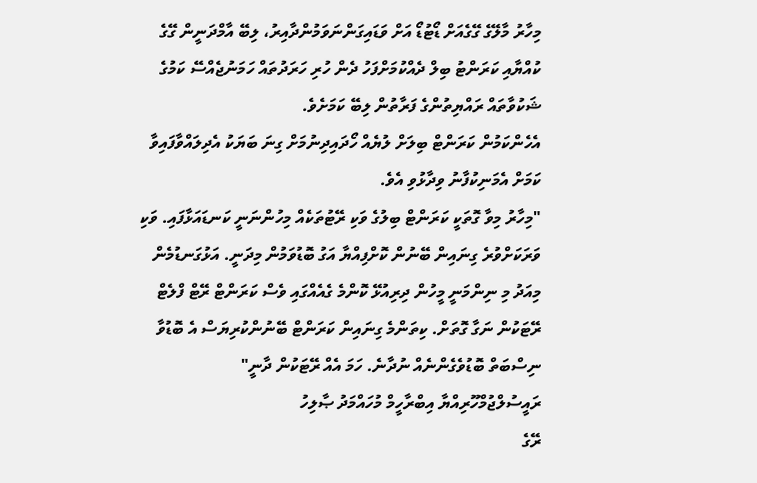މިހާރު މާލޭގެ ގޭގެއަށް ޑޯޓުޑޯ އަށް ވަޑައިގަންނަވަމުންދާއިރު، ލިބޭ އާމްދަނީން ގޭގެ ކުއްޔާއި ކަރަންޓު ބިލް ދެއްކުމަށްފަހު ދެން ހުރި ހަރަދުތައް ހަމަނުޖެއްސޭ ކަމުގެ ޝަކުވާތައް ރައްޔިތުންގެ ފަރާތުން ލިބޭ ކަމަށެވެ.
އެހެންކަމުން ކަރަންޓް ބިލަށް ލުޔެއް ހޯދައިދިނުމަށް ގިނަ ބަޔަކު އެދިލައްވާފައިވާ ކަމަށް އެމަނިކުފާނު ވިދާޅުވި އެވެ.
"މިހާރު މިވާ ގޮތަކީ ކަރަންޓް ބިލުގެ ވަކި ރޭޓުތަކެއް މިހުންނަނީ ކަނޑައަޅާފައި. ވަކި ވަރަކަށްވުރެ ގިނައިން ބޭނުން ކޮށްފިއްޔާ އަގު ބޮޑުވަމުން މިދަނީ. އަޅުގަނޑުމެން މިއަދު މި ނިންމަނީ މީހުން ދިރިއުޅޭ ކޮންމެ ގެއެއްގައި ވެސް ކަރަންޓް ރޭޓް ފްލެޓް ރޭޓަކުން ނަގާ ގޮތަށް. ކިތަންމެ ގިނައިން ކަރަންޓް ބޭނުންކުރިޔަސް އެ ބޮޑުވާ ނިސްބަތް ބޮޑުވެގެންނެއް ނުދާނެ. ހަމަ އެއް ރޭޓަކުން ދާނީ"
ރައީސުލްޖުމްހޫރިއްޔާ އިބްރާހީމް މުހައްމަދު ޞާލިހު
ރޭގެ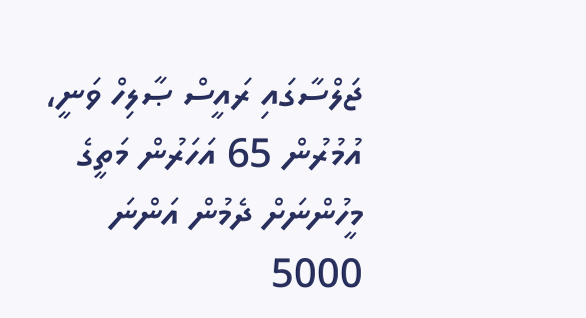ޖަލްސާގައި ރައީސް ޞާލިހް ވަނީ، އުމުރުން 65 އަހަރުން މަތީގެ މީހުންނަށް ދެމުން އަންނަ 5000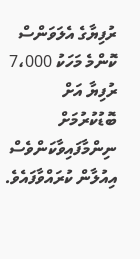ރުފިޔާގެ އެލަވަންސް ކޮންމެ މަހަކު 7،000 ރުފިޔާ އަށް ބޮޑުކުރުމަށް ނިންމާފައިވާކަންވެސް އިއުލާން ކުރައްވާފައެވެ.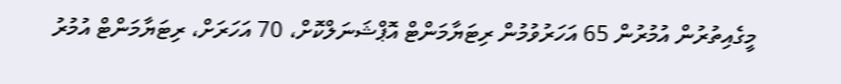މީގެއިތުރުން އުމުރުން 65 އަހަރުވުމުން ރިޓަޔާމަންޓް އޮޕްޝަނަލްކޮށް، 70 އަހަރަށް، ރިޓަޔާމަންޓް އުމުރު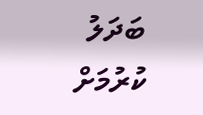ބަދަލު ކުރުމަށް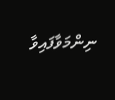ނިންމަވާފައިވާ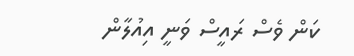ކަން ވެސް ރައީސް ވަނީ އިއުލާން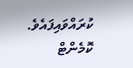ކުރައްވައިފައެވެ.
ކޮމެންޓް